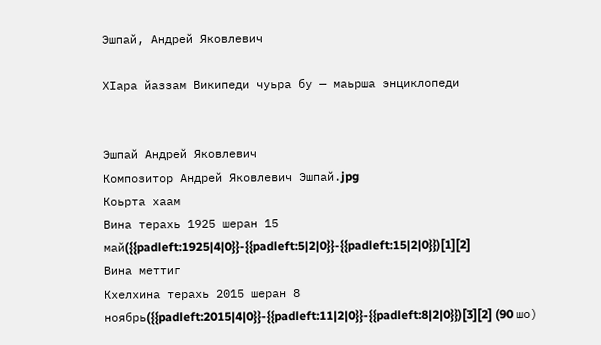Эшпай, Андрей Яковлевич

ХӀара йаззам Википеди чуьра бу — маьрша энциклопеди


Эшпай Андрей Яковлевич
Композитор Андрей Яковлевич Эшпай.jpg
Коьрта хаам
Вина терахь 1925 шеран 15 май({{padleft:1925|4|0}}-{{padleft:5|2|0}}-{{padleft:15|2|0}})[1][2]
Вина меттиг
Кхелхина терахь 2015 шеран 8 ноябрь({{padleft:2015|4|0}}-{{padleft:11|2|0}}-{{padleft:8|2|0}})[3][2] (90 шо)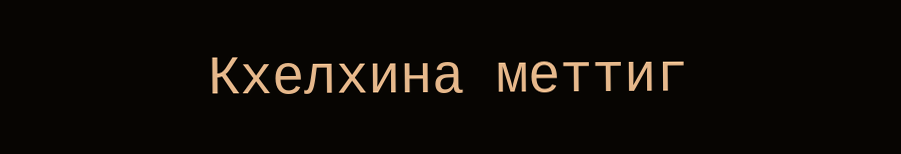Кхелхина меттиг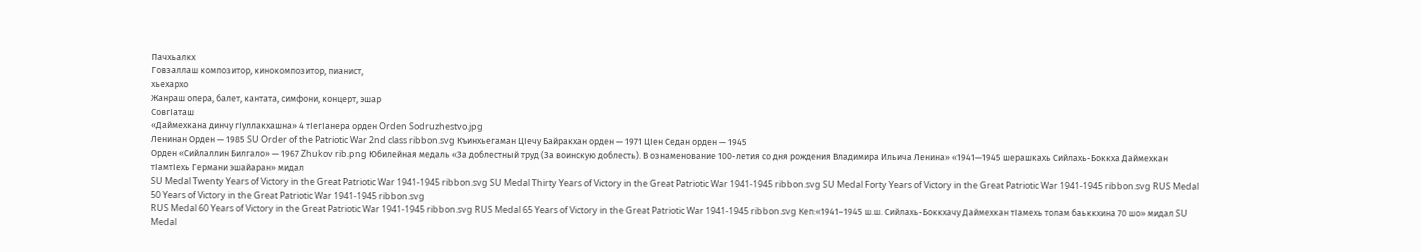Пачхьалкх
Говзаллаш композитор, кинокомпозитор, пианист,
хьехархо
Жанраш опера, балет, кантата, симфони, концерт, эшар
СовгӀаташ
«Даймехкана динчу гӀуллакхашна» 4 тӀегӀанера орден Orden Sodruzhestvo.jpg
Ленинан Орден — 1985 SU Order of the Patriotic War 2nd class ribbon.svg Къинхьегаман ЦӀечу Байракхан орден — 1971 ЦӀен Седан орден — 1945
Орден «Сийлаллин Билгало» — 1967 Zhukov rib.png Юбилейная медаль «За доблестный труд (За воинскую доблесть). В ознаменование 100-летия со дня рождения Владимира Ильича Ленина» «1941—1945 шерашкахь Сийлахь-Боккха Даймехкан тӀамтӀехь Германи эшайаран» мидал
SU Medal Twenty Years of Victory in the Great Patriotic War 1941-1945 ribbon.svg SU Medal Thirty Years of Victory in the Great Patriotic War 1941-1945 ribbon.svg SU Medal Forty Years of Victory in the Great Patriotic War 1941-1945 ribbon.svg RUS Medal 50 Years of Victory in the Great Patriotic War 1941-1945 ribbon.svg
RUS Medal 60 Years of Victory in the Great Patriotic War 1941-1945 ribbon.svg RUS Medal 65 Years of Victory in the Great Patriotic War 1941-1945 ribbon.svg Кеп:«1941–1945 ш.ш. Сийлахь-Боккхачу Даймехкан тIамехь толам баьккхина 70 шо» мидал SU Medal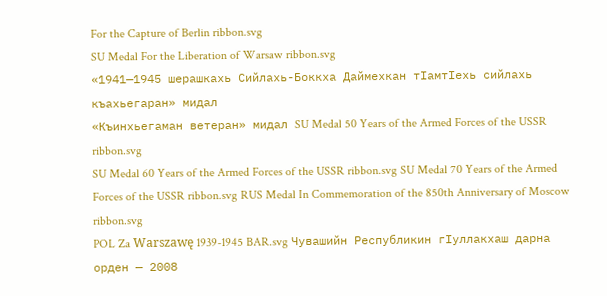For the Capture of Berlin ribbon.svg
SU Medal For the Liberation of Warsaw ribbon.svg
«1941—1945 шерашкахь Сийлахь-Боккха Даймехкан тӀамтӀехь сийлахь къахьегаран» мидал
«Къинхьегаман ветеран» мидал SU Medal 50 Years of the Armed Forces of the USSR ribbon.svg
SU Medal 60 Years of the Armed Forces of the USSR ribbon.svg SU Medal 70 Years of the Armed Forces of the USSR ribbon.svg RUS Medal In Commemoration of the 850th Anniversary of Moscow ribbon.svg
POL Za Warszawę 1939-1945 BAR.svg Чувашийн Республикин гӀуллакхаш дарна орден — 2008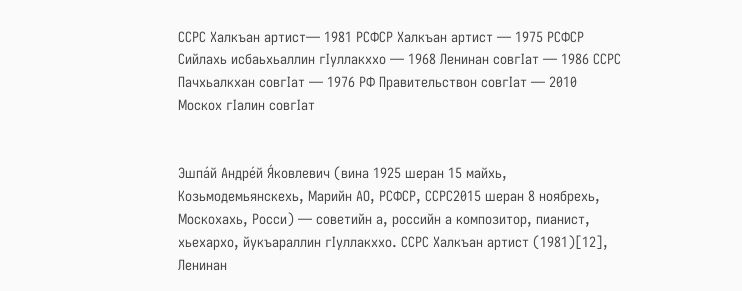ССРС Халкъан артист— 1981 РСФСР Халкъан артист — 1975 РСФСР Сийлахь исбаьхьаллин гӀуллакххо — 1968 Ленинан совгӀат — 1986 ССРС Пачхьалкхан совгӀат — 1976 РФ Правительствон совгӀат — 2010 Москох гӀалин совгӀат


Эшпа́й Андре́й Я́ковлевич (вина 1925 шеран 15 майхь, Козьмодемьянскехь, Марийн АО, РСФСР, ССРС2015 шеран 8 ноябрехь, Москохахь, Росси) — советийн а, российн а композитор, пианист, хьехархо, йукъараллин гӀуллакххо. ССРС Халкъан артист (1981)[12], Ленинан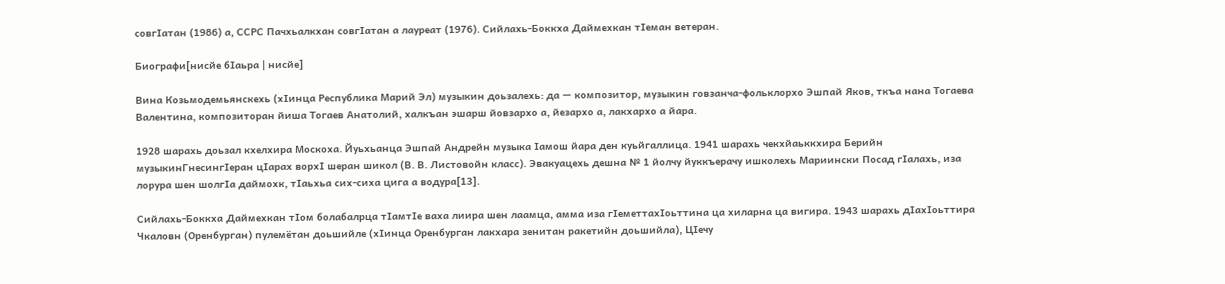совгӀатан (1986) а, ССРС Пачхьалкхан совгӀатан а лауреат (1976). Сийлахь-Боккха Даймехкан тӀеман ветеран.

Биографи[нисйе бӀаьра | нисйе]

Вина Козьмодемьянскехь (хӀинца Республика Марий Эл) музыкин доьзалехь: да — композитор, музыкин говзанча-фольклорхо Эшпай Яков, ткъа нана Тогаева Валентина, композиторан йиша Тогаев Анатолий, халкъан эшарш йовзархо а, йезархо а, лакхархо а йара.

1928 шарахь доьзал кхелхира Москоха. Йуьхьанца Эшпай Андрейн музыка Ӏамош йара ден куьйгаллица. 1941 шарахь чекхйаьккхира Берийн музыкинГнесингӀеран цӀарах ворхӀ шеран шикол (В. В. Листовойн класс). Эвакуацехь дешна № 1 йолчу йуккъерачу ишколехь Мариински Посад гӀалахь, иза лорура шен шолгӀа даймохк, тӀаьхьа сих-сиха цига а водура[13].

Сийлахь-Боккха Даймехкан тӀом болабалрца тӀамтӀе ваха лиира шен лаамца, амма иза гӀеметтахӀоьттина ца хиларна ца вигира. 1943 шарахь дӀахӀоьттира Чкаловн (Оренбурган) пулемётан доьшийле (хӀинца Оренбурган лакхара зенитан ракетийн доьшийла), ЦӀечу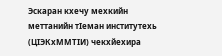Эскаран кхечу мехкийн меттанийн тӀеман институтехь (ЦӀЭКхММТӀИ) чекхйехира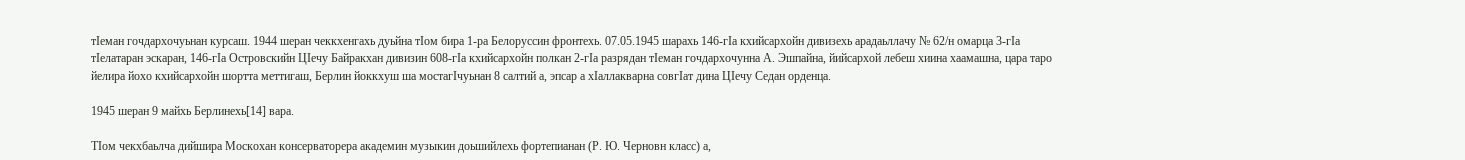тӀеман гочдархочуьнан курсаш. 1944 шеран чеккхенгахь дуьйна тӀом бира 1-ра Белоруссин фронтехь. 07.05.1945 шарахь 146-гӀа кхийсархойн дивизехь арадаьллачу № 62/н омарца 3-гӀа тӀелатаран эскаран, 146-гӀа Островскийн ЦӀечу Байракхан дивизин 608-гӀа кхийсархойн полкан 2-гӀа разрядан тӀеман гочдархочунна А. Эшпайна, йийсархой лебеш хиина хаамашна, цара таро йелира йохо кхийсархойн шортта меттигаш, Берлин йоккхуш ша мостагӀчуьнан 8 салтий а, эпсар а хӀаллакварна совгӀат дина ЦӀечу Седан орденца.

1945 шеран 9 майхь Берлинехь[14] вара.

ТӀом чекхбаьлча дийшира Москохан консерваторера академин музыкин доьшийлехь фортепианан (Р. Ю. Черновн класс) а,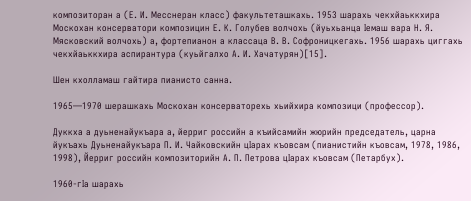композиторан а (Е. И. Месснеран класс) факультеташкахь. 1953 шарахь чекхйаьккхира Москохан консерватори композицин Е. К. Голубев волчохь (йуьхьанца Ӏемаш вара Н. Я. Мясковский волчохь) а, фортепианон а классаца В. В. Софроницкегахь. 1956 шарахь циггахь чекхйаьккхира аспирантура (куьйгалхо А. И. Хачатурян)[15].

Шен кхолламаш гайтира пианисто санна.

1965—1970 шерашкахь Москохан консерваторехь хьийхира композици (профессор).

Дуккха а дуьненайукъара а, йерриг российн а къийсамийн жюрийн председатель, царна йукъахь Дуьненайукъара П. И. Чайковскийн цӀарах къовсам (пианистийн къовсам, 1978, 1986, 1998), Йерриг российн композиторийн А. П. Петрова цӀарах къовсам (Петарбух).

1960-гӀа шарахь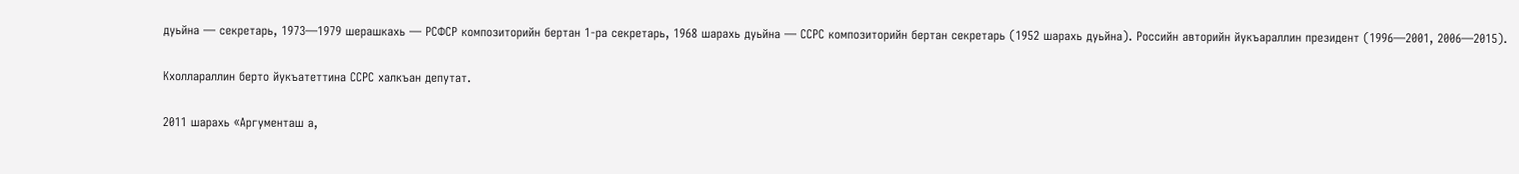дуьйна — секретарь, 1973—1979 шерашкахь — РСФСР композиторийн бертан 1-ра секретарь, 1968 шарахь дуьйна — ССРС композиторийн бертан секретарь (1952 шарахь дуьйна). Российн авторийн йукъараллин президент (1996—2001, 2006—2015).

Кхоллараллин берто йукъатеттина ССРС халкъан депутат.

2011 шарахь «Аргументаш а,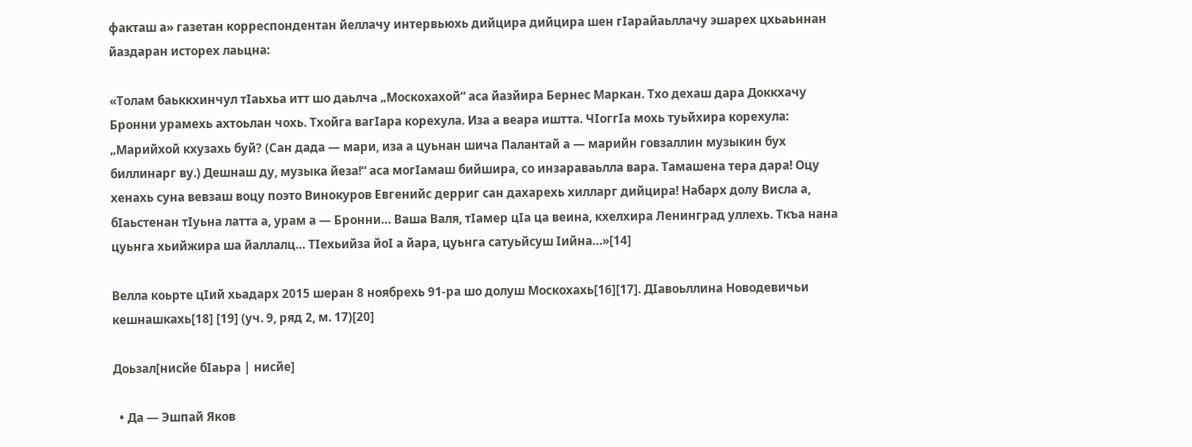факташ а» газетан корреспондентан йеллачу интервьюхь дийцира дийцира шен гӀарайаьллачу эшарех цхьаьннан йаздаран исторех лаьцна:

«Толам баьккхинчул тӀаьхьа итт шо даьлча „Москохахой“ аса йазйира Бернес Маркан. Тхо дехаш дара Доккхачу Бронни урамехь ахтоьлан чохь. Тхойга вагӀара корехула. Иза а веара иштта. ЧӀоггӀа мохь туьйхира корехула: „Марийхой кхузахь буй? (Сан дада — мари, иза а цуьнан шича Палантай а — марийн говзаллин музыкин бух биллинарг ву.) Дешнаш ду, музыка йеза!“ аса могӀамаш бийшира, со инзараваьлла вара. Тамашена тера дара! Оцу хенахь суна вевзаш воцу поэто Винокуров Евгенийс дерриг сан дахарехь хилларг дийцира! Набарх долу Висла а, бӀаьстенан тӀуьна латта а, урам а — Бронни… Ваша Валя, тӀамер цӀа ца веина, кхелхира Ленинград уллехь. Ткъа нана цуьнга хьийжира ша йаллалц… ТӀехьийза йоӀ а йара, цуьнга сатуьйсуш Ӏийна…»[14]

Велла коьрте цӀий хьадарх 2015 шеран 8 ноябрехь 91-ра шо долуш Москохахь[16][17]. ДӀавоьллина Новодевичьи кешнашкахь[18] [19] (уч. 9, ряд 2, м. 17)[20]

Доьзал[нисйе бӀаьра | нисйе]

  • Да — Эшпай Яков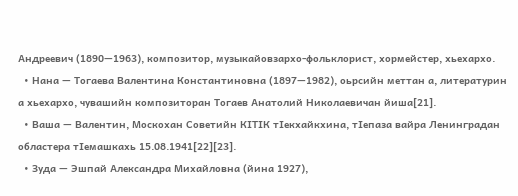Андреевич (1890—1963), композитор, музыкайовзархо-фольклорист, хормейстер, хьехархо.
  • Нана — Тогаева Валентина Константиновна (1897—1982), оьрсийн меттан а, литературин а хьехархо, чувашийн композиторан Тогаев Анатолий Николаевичан йиша[21].
  • Ваша — Валентин, Москохан Советийн КӀТӀК тӀекхайкхина, тӀепаза вайра Ленинградан областера тӀемашкахь 15.08.1941[22][23].
  • Зуда — Эшпай Александра Михайловна (йина 1927),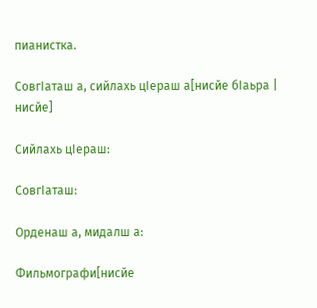пианистка.

СовгӀаташ а, сийлахь цӀераш а[нисйе бӀаьра | нисйе]

Сийлахь цӀераш:

СовгӀаташ:

Орденаш а, мидалш а:

Фильмографи[нисйе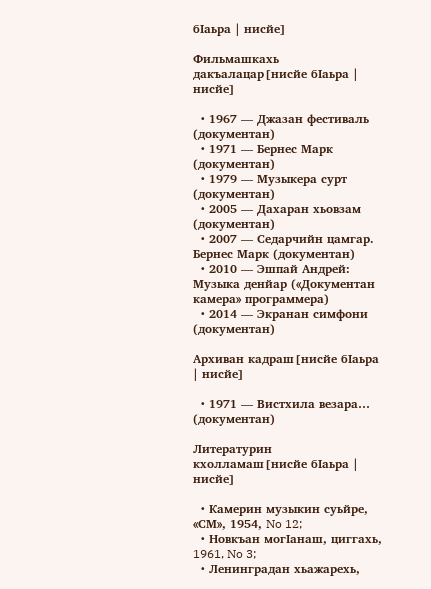бӀаьра | нисйе]

Фильмашкахь дакъалацар[нисйе бӀаьра | нисйе]

  • 1967 — Джазан фестиваль (документан)
  • 1971 — Бернес Марк (документан)
  • 1979 — Музыкера сурт (документан)
  • 2005 — Дахаран хьовзам (документан)
  • 2007 — Седарчийн цамгар. Бернес Марк (документан)
  • 2010 — Эшпай Андрей: Музыка денйар («Документан камера» программера)
  • 2014 — Экранан симфони (документан)

Архиван кадраш[нисйе бӀаьра | нисйе]

  • 1971 — Вистхила везара… (документан)

Литературин кхолламаш[нисйе бӀаьра | нисйе]

  • Камерин музыкин суьйре, «СМ», 1954, No 12;
  • Новкъан могӀанаш, циггахь, 1961, No 3;
  • Ленинградан хьажарехь,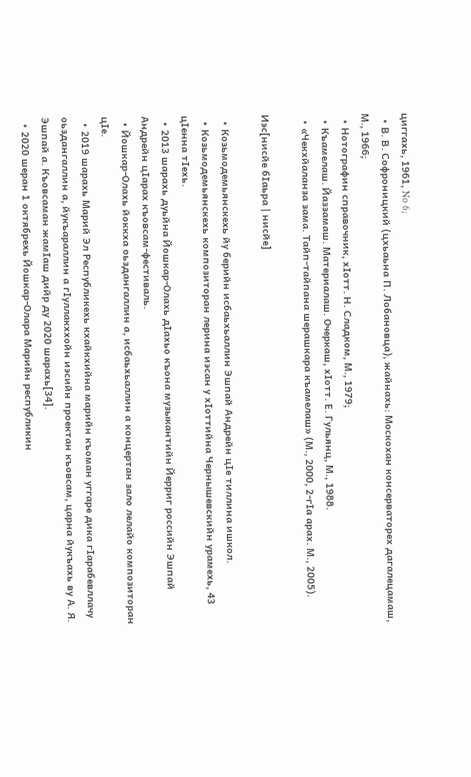циггахь, 1961, No 6;
  • В. В. Софроницкий (цхьаьна П. Лобановца), жайнахь: Москохан консерваторех дагалецамаш, М., 1966;
  • Нотографин справочник, хӀотт. Н. Сладком, М., 1979;
  • Къамелаш. Йаззамаш. Материалаш. Очеркаш, хӀотт. Е. Гульянц, М., 1988.
  • «Чекхйаланза зама. Тайп-тайпана шерашкара къамелаш» (М., 2000, 2-гӀа арах. М., 2005).

Иэс[нисйе бӀаьра | нисйе]

  • Козьмодемьянскехь йу берийн исбаьхьаллин Эшпай Андрейн цӀе тиллина ишкол.
  • Козьмодемьянскехь композиторан лерина иэсан у хӀоттийна Чернышевскийн урамехь, 43 цӀенна тӀехь.
  • 2013 шарахь дуьйна Йошкар-Олахь дӀахьо къона музыкантийн Йерриг российн Эшпай Андрейн цӀарах къовсам-фестиваль.
  • Йошкар-Олахь йоккха оьздангаллин а, исбаьхьаллин а концертан зало лелайо композиторан цӀе.
  • 2019 шарахь Марий Эл Республикехь кхайкхийна марийн къоман уггаре дика гӀарабевллачу оьздангаллин а, йукъараллин а гӀуллакххойн иэсийн проектан къовсам, царна йукъахь ву А. Я. Эшпай а. Къовсаман жамӀаш дийр ду 2020 шарахь[34].
  • 2020 шеран 1 октябрехь Йошкар-Олара Марийн республикин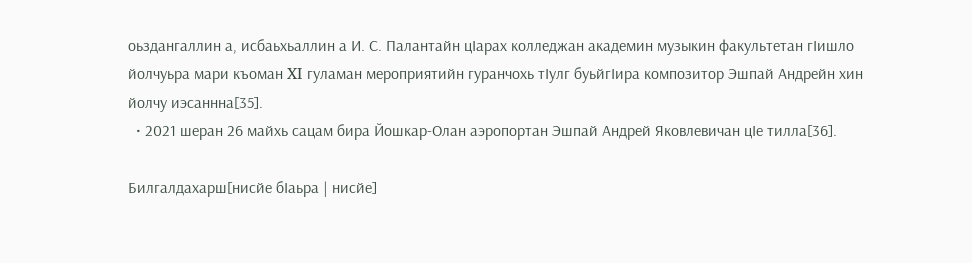оьздангаллин а, исбаьхьаллин а И. С. Палантайн цӀарах колледжан академин музыкин факультетан гӀишло йолчуьра мари къоман XI гуламан мероприятийн гуранчохь тӀулг буьйгӀира композитор Эшпай Андрейн хин йолчу иэсаннна[35].
  • 2021 шеран 26 майхь сацам бира Йошкар-Олан аэропортан Эшпай Андрей Яковлевичан цӀе тилла[36].

Билгалдахарш[нисйе бӀаьра | нисйе]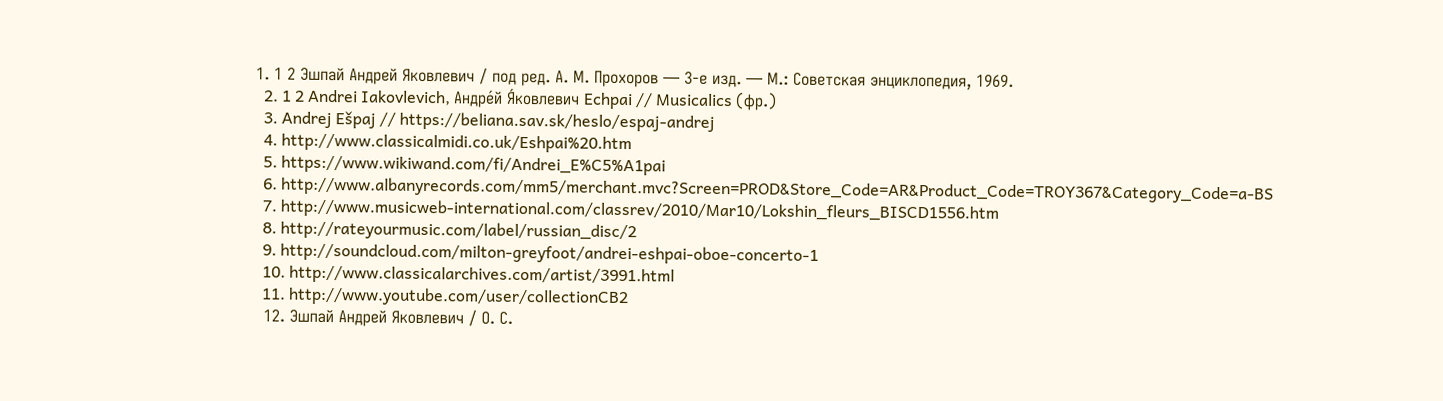1. 1 2 Эшпай Андрей Яковлевич / под ред. А. М. Прохоров — 3-е изд. — М.: Советская энциклопедия, 1969.
  2. 1 2 Andrei Iakovlevich, Андре́й Я́ковлевич Echpai // Musicalics (фр.)
  3. Andrej Ešpaj // https://beliana.sav.sk/heslo/espaj-andrej
  4. http://www.classicalmidi.co.uk/Eshpai%20.htm
  5. https://www.wikiwand.com/fi/Andrei_E%C5%A1pai
  6. http://www.albanyrecords.com/mm5/merchant.mvc?Screen=PROD&Store_Code=AR&Product_Code=TROY367&Category_Code=a-BS
  7. http://www.musicweb-international.com/classrev/2010/Mar10/Lokshin_fleurs_BISCD1556.htm
  8. http://rateyourmusic.com/label/russian_disc/2
  9. http://soundcloud.com/milton-greyfoot/andrei-eshpai-oboe-concerto-1
  10. http://www.classicalarchives.com/artist/3991.html
  11. http://www.youtube.com/user/collectionCB2
  12. Эшпай Андрей Яковлевич / О. С.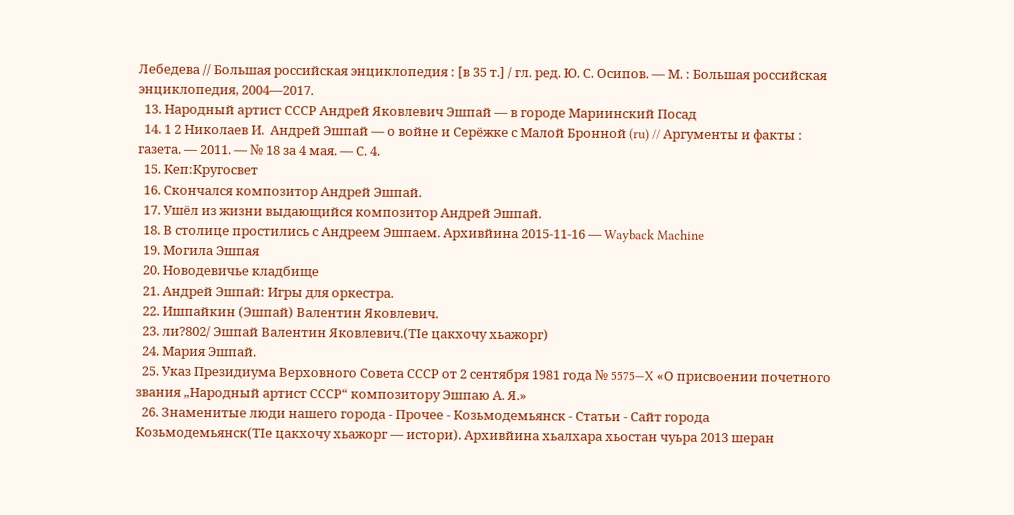Лебедева // Большая российская энциклопедия : [в 35 т.] / гл. ред. Ю. С. Осипов. — М. : Большая российская энциклопедия, 2004—2017.
  13. Народный артист СССР Андрей Яковлевич Эшпай — в городе Мариинский Посад
  14. 1 2 Николаев И.  Андрей Эшпай — о войне и Серёжке с Малой Бронной (ru) // Аргументы и факты : газета. — 2011. — № 18 за 4 мая. — С. 4.
  15. Кеп:Кругосвет
  16. Скончался композитор Андрей Эшпай.
  17. Ушёл из жизни выдающийся композитор Андрей Эшпай.
  18. В столице простились с Андреем Эшпаем. Архивйина 2015-11-16 — Wayback Machine
  19. Могила Эшпая
  20. Новодевичье кладбище
  21. Андрей Эшпай: Игры для оркестра.
  22. Ишпайкин (Эшпай) Валентин Яковлевич.
  23. ли?802/ Эшпай Валентин Яковлевич.(ТӀе цакхочу хьажорг)
  24. Мария Эшпай.
  25. Указ Президиума Верховного Совета СССР от 2 сентября 1981 года № 5575—X «О присвоении почетного звания „Народный артист СССР“ композитору Эшпаю А. Я.»
  26. Знаменитые люди нашего города - Прочее - Козьмодемьянск - Статьи - Сайт города Козьмодемьянск(ТӀе цакхочу хьажорг — истори). Архивйина хьалхара хьостан чуьра 2013 шеран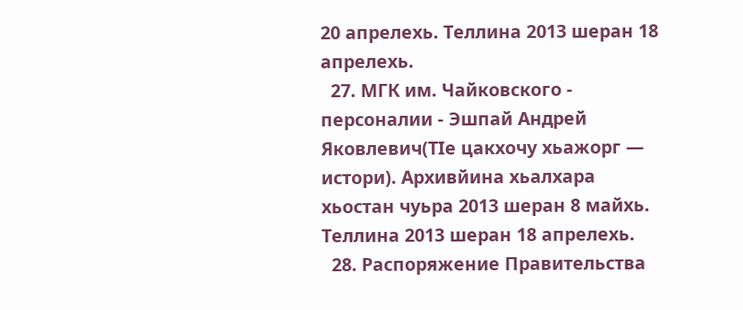20 апрелехь. Теллина 2013 шеран 18 апрелехь.
  27. МГК им. Чайковского - персоналии - Эшпай Андрей Яковлевич(ТӀе цакхочу хьажорг — истори). Архивйина хьалхара хьостан чуьра 2013 шеран 8 майхь. Теллина 2013 шеран 18 апрелехь.
  28. Распоряжение Правительства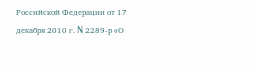Российской Федерации от 17 декабря 2010 г. N 2289-р «О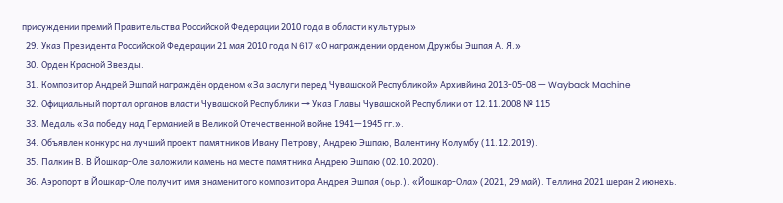присуждении премий Правительства Российской Федерации 2010 года в области культуры»
  29. Указ Президента Российской Федерации 21 мая 2010 года N 617 «О награждении орденом Дружбы Эшпая А. Я.»
  30. Орден Красной Звезды.
  31. Композитор Андрей Эшпай награждён орденом «За заслуги перед Чувашской Республикой» Архивйина 2013-05-08 — Wayback Machine
  32. Официальный портал органов власти Чувашской Республики → Указ Главы Чувашской Республики от 12.11.2008 № 115
  33. Медаль «За победу над Германией в Великой Отечественной войне 1941—1945 гг.».
  34. Объявлен конкурс на лучший проект памятников Ивану Петрову, Андрею Эшпаю, Валентину Колумбу (11.12.2019).
  35. Палкин В. В Йошкар-Оле заложили камень на месте памятника Андрею Эшпаю (02.10.2020).
  36. Аэропорт в Йошкар-Оле получит имя знаменитого композитора Андрея Эшпая (оьр.). «Йошкар-Ола» (2021, 29 май). Теллина 2021 шеран 2 июнехь.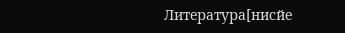Литература[нисйе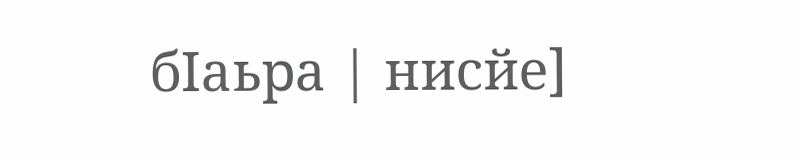бӀаьра | нисйе]